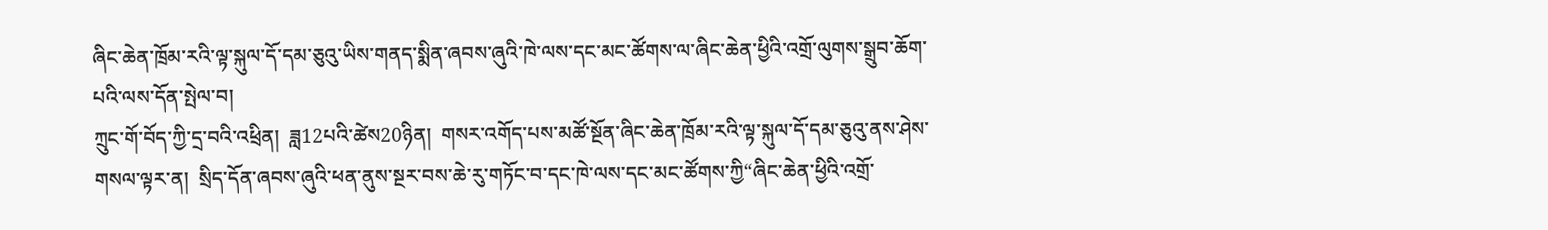ཞིང་ཆེན་ཁྲོམ་རའི་ལྟ་སྐུལ་དོ་དམ་ཅུའུ་ཡིས་གནད་སྨིན་ཞབས་ཞུའི་ཁེ་ལས་དང་མང་ཚོགས་ལ་ཞིང་ཆེན་ཕྱིའི་འགྲོ་ལུགས་སྒྲུབ་ཆོག་པའི་ལས་དོན་སྤེལ་བ།
ཀྲུང་གོ་བོད་ཀྱི་དྲ་བའི་འཕྲིན།  ཟླ12པའི་ཚེས20ཉིན།  གསར་འགོད་པས་མཚོ་སྔོན་ཞིང་ཆེན་ཁྲོམ་རའི་ལྟ་སྐུལ་དོ་དམ་ཅུའུ་ནས་ཤེས་གསལ་ལྟར་ན།  སྲིད་དོན་ཞབས་ཞུའི་ཕན་ནུས་སྔར་བས་ཆེ་རུ་གཏོང་བ་དང་ཁེ་ལས་དང་མང་ཚོགས་ཀྱི“ཞིང་ཆེན་ཕྱིའི་འགྲོ་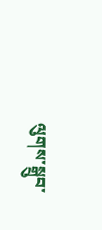ལུགས་སྒྲུབ་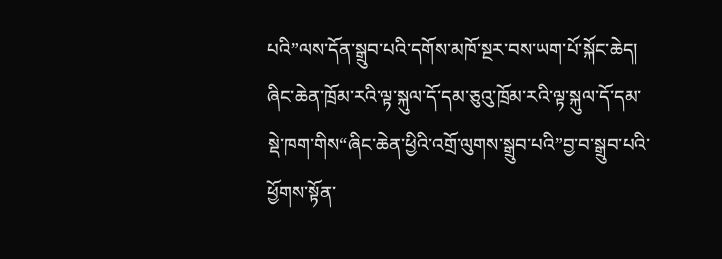པའི”ལས་དོན་སྒྲུབ་པའི་དགོས་མཁོ་སྔར་བས་ཡག་པོ་སྐོང་ཆེད།  ཞིང་ཆེན་ཁྲོམ་རའི་ལྟ་སྐུལ་དོ་དམ་ཅུའུ་ཁྲོམ་རའི་ལྟ་སྐུལ་དོ་དམ་སྡེ་ཁག་གིས“ཞིང་ཆེན་ཕྱིའི་འགྲོ་ལུགས་སྒྲུབ་པའི”བྱ་བ་སྒྲུབ་པའི་ཕྱོགས་སྟོན་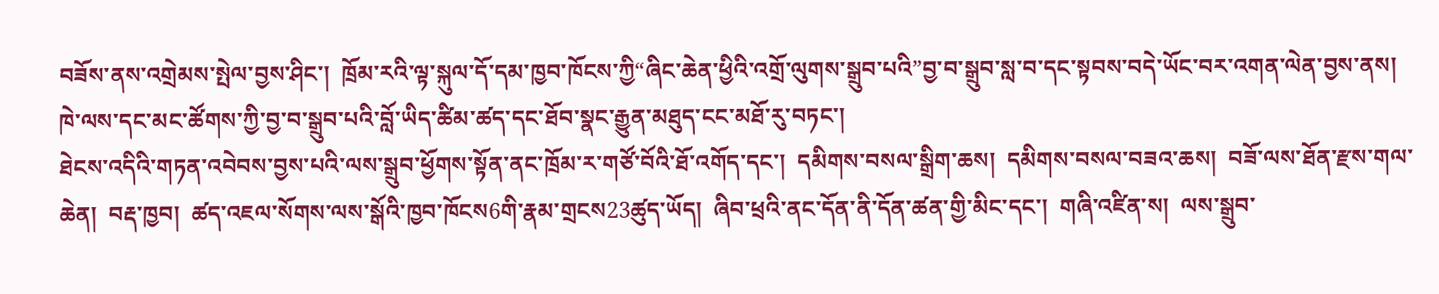བཟོས་ནས་འགྲེམས་སྤེལ་བྱས་ཤིང་།  ཁྲོམ་རའི་ལྟ་སྐུལ་དོ་དམ་ཁྱབ་ཁོངས་ཀྱི“ཞིང་ཆེན་ཕྱིའི་འགྲོ་ལུགས་སྒྲུབ་པའི”བྱ་བ་སྒྲུབ་སླ་བ་དང་སྟབས་བདེ་ཡོང་བར་འགན་ལེན་བྱས་ནས།  ཁེ་ལས་དང་མང་ཚོགས་ཀྱི་བྱ་བ་སྒྲུབ་པའི་བློ་ཡིད་ཚིམ་ཚད་དང་ཐོབ་སྣང་རྒྱུན་མཐུད་ངང་མཐོ་རུ་བཏང་།
ཐེངས་འདིའི་གཏན་འབེབས་བྱས་པའི་ལས་སྒྲུབ་ཕྱོགས་སྟོན་ནང་ཁྲོམ་ར་གཙོ་བོའི་ཐོ་འགོད་དང་།  དམིགས་བསལ་སྒྲིག་ཆས།  དམིགས་བསལ་བཟའ་ཆས།  བཟོ་ལས་ཐོན་རྫས་གལ་ཆེན།  བརྡ་ཁྱབ།  ཚད་འཇལ་སོགས་ལས་སྒོའི་ཁྱབ་ཁོངས6གི་རྣམ་གྲངས23ཚུད་ཡོད།  ཞིབ་ཕྲའི་ནང་དོན་ནི་དོན་ཚན་གྱི་མིང་དང་།  གཞི་འཛིན་ས།  ལས་སྒྲུབ་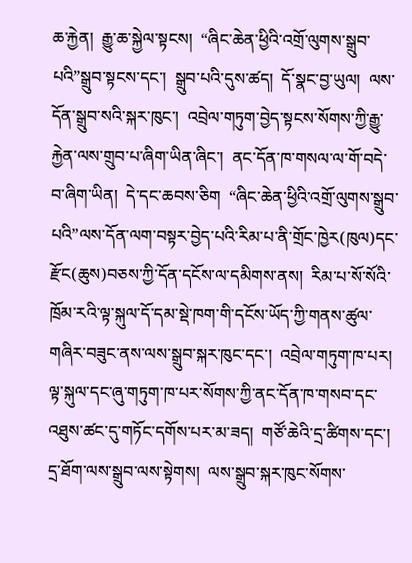ཆ་རྐྱེན།  རྒྱུ་ཆ་སྐྱེལ་སྟངས།  “ཞིང་ཆེན་ཕྱིའི་འགྲོ་ལུགས་སྒྲུབ་པའི”སྒྲུབ་སྟངས་དང་།  སྒྲུབ་པའི་དུས་ཚད།  དོ་སྣང་བྱ་ཡུལ།  ལས་དོན་སྒྲུབ་སའི་སྐར་ཁུང་།  འབྲེལ་གཏུག་བྱེད་སྟངས་སོགས་ཀྱི་རྒྱུ་རྐྱེན་ལས་གྲུབ་པ་ཞིག་ཡིན་ཞིང་།  ནང་དོན་ཁ་གསལ་ལ་གོ་བདེ་བ་ཞིག་ཡིན།  དེ་དང་ཆབས་ཅིག  “ཞིང་ཆེན་ཕྱིའི་འགྲོ་ལུགས་སྒྲུབ་པའི”ལས་དོན་ལག་བསྟར་བྱེད་པའི་རིམ་པ་ནི་གྲོང་ཁྱེར(ཁུལ)དང་རྫོང(ཆུས)བཅས་ཀྱི་དོན་དངོས་ལ་དམིགས་ནས།  རིམ་པ་སོ་སོའི་ཁྲོམ་རའི་ལྟ་སྐུལ་དོ་དམ་སྡེ་ཁག་གི་དངོས་ཡོད་ཀྱི་གནས་ཚུལ་གཞིར་བཟུང་ནས་ལས་སྒྲུབ་སྐར་ཁུང་དང་།  འབྲེལ་གཏུག་ཁ་པར།  ལྟ་སྐུལ་དང་ཞུ་གཏུག་ཁ་པར་སོགས་ཀྱི་ནང་དོན་ཁ་གསབ་དང་འཐུས་ཚང་དུ་གཏོང་དགོས་པར་མ་ཟད།  གཙོ་ཆེའི་དྲ་ཚིགས་དང་།  དྲ་ཐོག་ལས་སྒྲུབ་ལས་སྟེགས།  ལས་སྒྲུབ་སྐར་ཁུང་སོགས་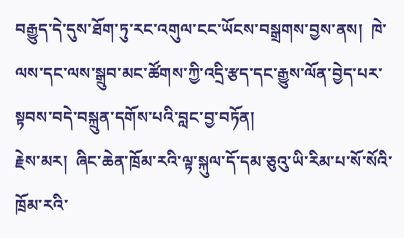བརྒྱུད་དེ་དུས་ཐོག་ཏུ་རང་འགུལ་ངང་ཡོངས་བསྒྲགས་བྱས་ནས།  ཁེ་ལས་དང་ལས་སྒྲུབ་མང་ཚོགས་ཀྱི་འདྲི་རྩད་དང་རྒྱུས་ལོན་བྱེད་པར་སྟབས་བདེ་བསྐྲུན་དགོས་པའི་བླང་བྱ་བཏོན།
རྗེས་མར།  ཞིང་ཆེན་ཁྲོམ་རའི་ལྟ་སྐུལ་དོ་དམ་ཅུའུ་ཡི་རིམ་པ་སོ་སོའི་ཁྲོམ་རའི་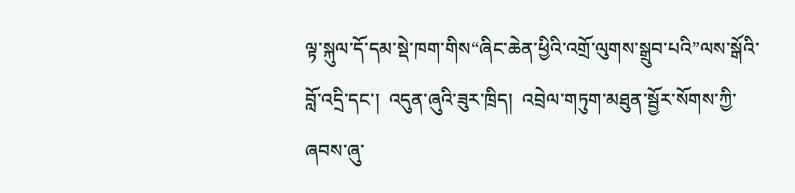ལྟ་སྐུལ་དོ་དམ་སྡེ་ཁག་གིས“ཞིང་ཆེན་ཕྱིའི་འགྲོ་ལུགས་སྒྲུབ་པའི”ལས་སྒོའི་བློ་འདྲི་དང་།  འདུན་ཞུའི་ཟུར་ཁྲིད།  འབྲེལ་གཏུག་མཐུན་སྦྱོར་སོགས་ཀྱི་ཞབས་ཞུ་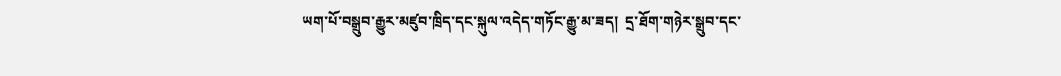ཡག་པོ་བསྒྲུབ་རྒྱུར་མཛུབ་ཁྲིད་དང་སྐུལ་འདེད་གཏོང་རྒྱུ་མ་ཟད།  དྲ་ཐོག་གཉེར་སྒྲུབ་དང་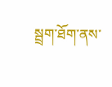སྦྲག་ཐོག་ནས་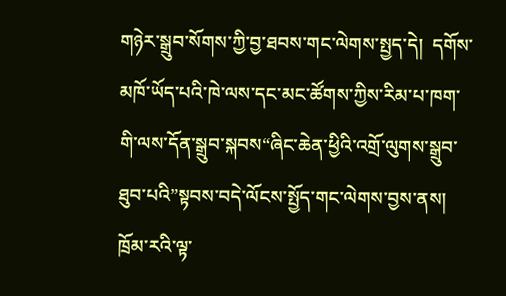གཉེར་སྒྲུབ་སོགས་ཀྱི་བྱ་ཐབས་གང་ལེགས་སྤྱད་དེ།  དགོས་མཁོ་ཡོད་པའི་ཁེ་ལས་དང་མང་ཚོགས་ཀྱིས་རིམ་པ་ཁག་གི་ལས་དོན་སྒྲུབ་སྐབས“ཞིང་ཆེན་ཕྱིའི་འགྲོ་ལུགས་སྒྲུབ་ཐུབ་པའི”སྟབས་བདེ་ལོངས་སྤྱོད་གང་ལེགས་བྱས་ནས།  ཁྲོམ་རའི་ལྟ་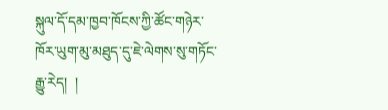སྐུལ་དོ་དམ་ཁྱབ་ཁོངས་ཀྱི་ཚོང་གཉེར་ཁོར་ཡུག་མུ་མཐུད་དུ་ཇེ་ལེགས་སུ་གཏོང་རྒྱུ་རེད།  །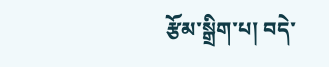རྩོམ་སྒྲིག་པ། བདེ་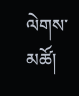ལེགས་མཚོ།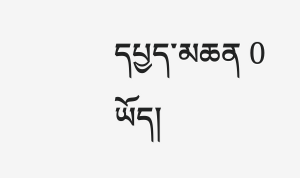དཔྱད་མཆན 0 ཡོད།